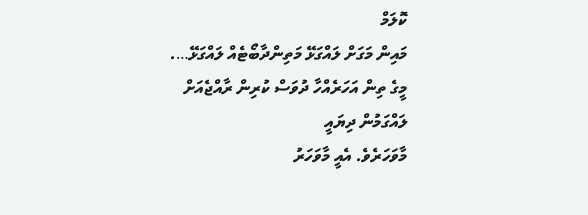ކޮލަމް
މައިން މަގަށް ލައްގަޅޭ މަތިންދާބޯޓެއް ލައްގަޅޭ….
މީގެ ތިން އަހަރެއްހާ ދުވަސް ކުރިން ރާއްޖެއަށް ލައްގަމުން ދިޔައީ
މާވަހަރެވެ. އެއީ މާވަހަރު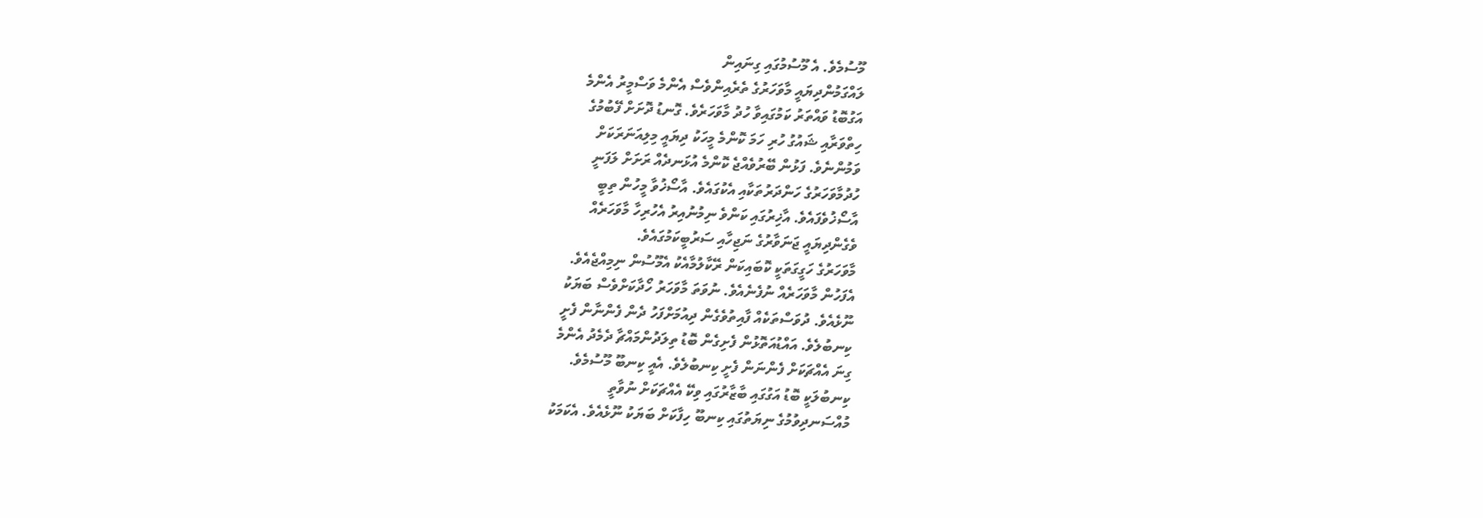މޫސުމެވެ. އެ މޫސުމުގައި ގިނައިން
ލައްގަމުންދިޔައީ މާވަހަރުގެ ތެރެއިންވެސް އެންމެ ވަސްމީރު އެންމެ
އަގުބޮޑު ވައްތަރު ކަމުގައިވާ ހުދު މާވަހަރެވެ. ގޮނޑު ދޮށަށް ފޭބުމުގެ
ހިތްވަރާއި ޝައުގު ހުރި ހަމަ ކޮންމެ މީހަކު ދިޔައީ މިލިއަނަރަކަށް
ވަމުންނެވެ. ފަޅުން ބޭރުވެއްޖެ ކޮންމެ އުޅަނދެއް ރަށަށް ލަފަނީ
ހުދުމާވަހަރުގެ ހަންދަރުތަކާއި އެކުގައެވެ. އާސޯޚުވާ މީހުން ތިބީ
އާސޯޚުވެފައެވެ. އާޚިރުގައި ކަންވެ ނިމުނުއިރު އެހުރިހާ މާވަހަރެއް
ވެގެންދިޔައީ ޖަނަވާރުގެ ނަޖިހާއި ސަރުބީކަމުގައެވެ.
މާވަހަރުގެ ހަގީގަތަކީ ކޮބައިކަން ރޭކާލުމާއެކު އެމޫސުން ނިމިއްޖެއެވެ.
އެފަހުން މާވަހަރެއް ނުފެނެއެވެ. ނުވަތަ މާވަހަރު ހޯދާކަށްވެސް ބަޔަކު
ނޫޅެއެވެ. ދުވަސްތަކެއް ފާއިތުވެގެން ދިއުމަށްފަހު ދެން ފެންނާން ފެށީ
ކިނބުލެވެ. އައްޑުއަތޮޅުން ފެށިގެން ބޮޑު ތިލަދުންމައްޗާ ދެމެދު އެންމެ
ގިނަ އެއްޗަކަށް ފެންނަން ފެށީ ކިނބުލެވެ. އެއީ ކިނބޫ މޫސުމެވެ.
ކިނބުލަކީ ބޮޑު އަގުގައި ބާޒާރުގައި ވިކޭ އެއްޗަކަށް ނުވާތީ
މުއްސަނދިވުމުގެ ނިޔަތުގައި ކިނބޫ ހިފާކަށް ބަޔަކު ނޫޅެއެވެ. އެކަމަކު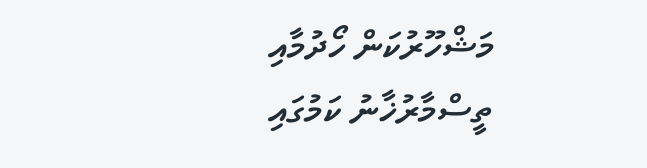މަޝްހޫރުކަން ހޯދުމާއި ތީސްމާރުޚާނު ކަމުގައި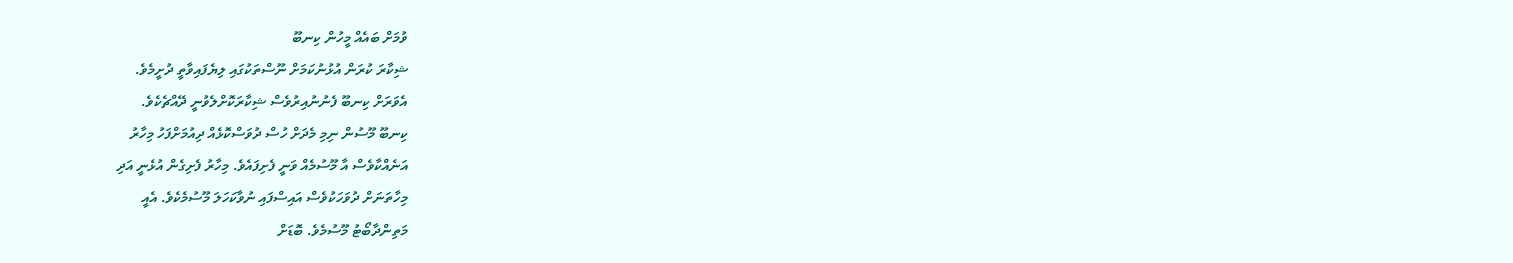ވުމަށް ބައެއް މީހުން ކިނބޫ
ޝިކާރަ ކުރަން އުޅުނުކަމަށް ނޫސްތަކުގައި ލިޔެފައިވާތީ ދުށީމެވެ.
އެވަރަށް ކިނބޫ ފެނުނުއިރުވެސް ޝިކާރަކޮށްލެވުނީ ދޭއްޗެކެވެ.
ކިނބޫ މޫސުން ނިމި މެދަށް ހުސް ދުވަސްކޮޅެއް ދިއުމަށްފަހު މިހާރު
އަނެއްކާވެސް އާ މޫސުމެއް ވަނީ ފެށިފައެވެ. މިހާރު ފެށިގެން އުޅެނީ އަދި
މިހާތަނަށް ދުވަހަކުވެސް އައިސްފައި ނުވާކަހަލަ މޫސުމެކެވެ. އެއީ
މަތިންދާބޯޓު މޫސުމެވެ. ބޮޑަށް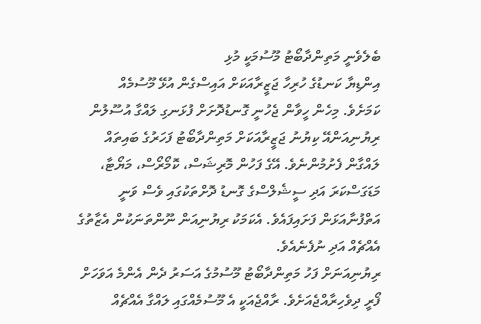ބެލެވެނީ މަތިންދާބޯޓު މޫސުމަކީ މުޅި
އިންޑިޔާ ކަނޑުގެ ހުރިހާ ޖަޒީރާއަކަށް އައިސްގެން އުޅޭ މޫސުމެއް
ކަމަށެވެ. މިހެން ހީވާން ޖެހުނީ ގޮނޑުދޮށަށް ފުޅަނގި ލައްގާ އުސޫލުން
ރިޔުނިއަންއޭ ކިޔުނު ޖަޒީރާއަކަށް މަތިންދާބޯޓު ފަހަރުގެ ބައިތައް
ލައްގާން ފެށުމުންނެވެ. އޭގެ ފަހުން މޮރިޝަސް، ކޮމޯރޯސް، މަޔޯޓާ،
މަޑަގަސްކަރަ އަދި ސީޝެލްސްގެ ގޮނޑު ދޮށްތަކުގައި ވެސް ވަނީ
އަތްފުނާއަޅަން ފަށައިފައެވެ. އެކަމަކު ރިޔުނިއަން ނޫންތަނަކުން އެޒާތުގެ
އެއްޗެއް އަދި ނުފެނެއެވެ.
ރިޔުނިއަނަށް ފަހު މަތިންދާބޯޓު މޫސުމުގެ އަސަރު ދެން އެންމެ އަވަހަށް
ފޯރީ ދިވެހިރާއްޖެއަށެވެ. ރާއްޖެއަކީ އެ މޫސުމެއްގައި ލައްގާ އެއްޗެއް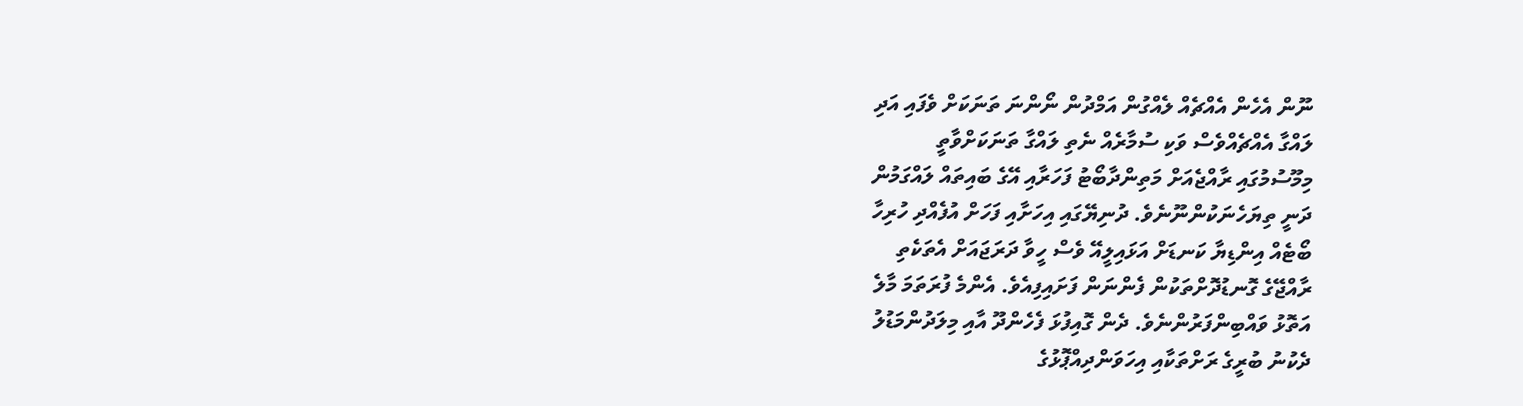ނޫން އެހެން އެއްޗެއް ލެއްގުން އަމްދުން ނޯންނަ ތަނަކަށް ވެފައި އަދި
ލައްގާ އެއްޗެއްވެސް ވަކި ސުމާރެއް ނެތި ލައްގާ ތަނަކަށްވާތީ
މިމޫސުމުގައި ރާއްޖެއަށް މަތިންދާބޯޓު ފަހަރާއި އޭގެ ބައިތައް ލައްގަމުން
ދަނީ ތިޔަހެނަކުންނޫނެވެ. ދުނިޔޭގައި އިހަށާއި ފަހަށް އުފެއްދި ހުރިހާ
ބޯޓެއް އިންޑިޔާ ކަނޑަށް އަޅައިލީއޭ ވެސް ހީވާ ދަރަޖައަށް އެތަކެތި
ރާއްޖޭގެ ގޮނޑުދޮށްތަކުން ފެންނަން ފަށައިފިއެވެ. އެންމެ ފުރަތަމަ މާލެ
އަތޮޅު ވައްބިންފަރުންނެވެ. ދެން ގޮއިފުޅަ ފެހެންދޫ އާއި މިލަދުންމަޑުލު
ދެކުނު ބުރީގެ ރަށްތަކާއި އިހަވަންދިއްޕޮޅުގެ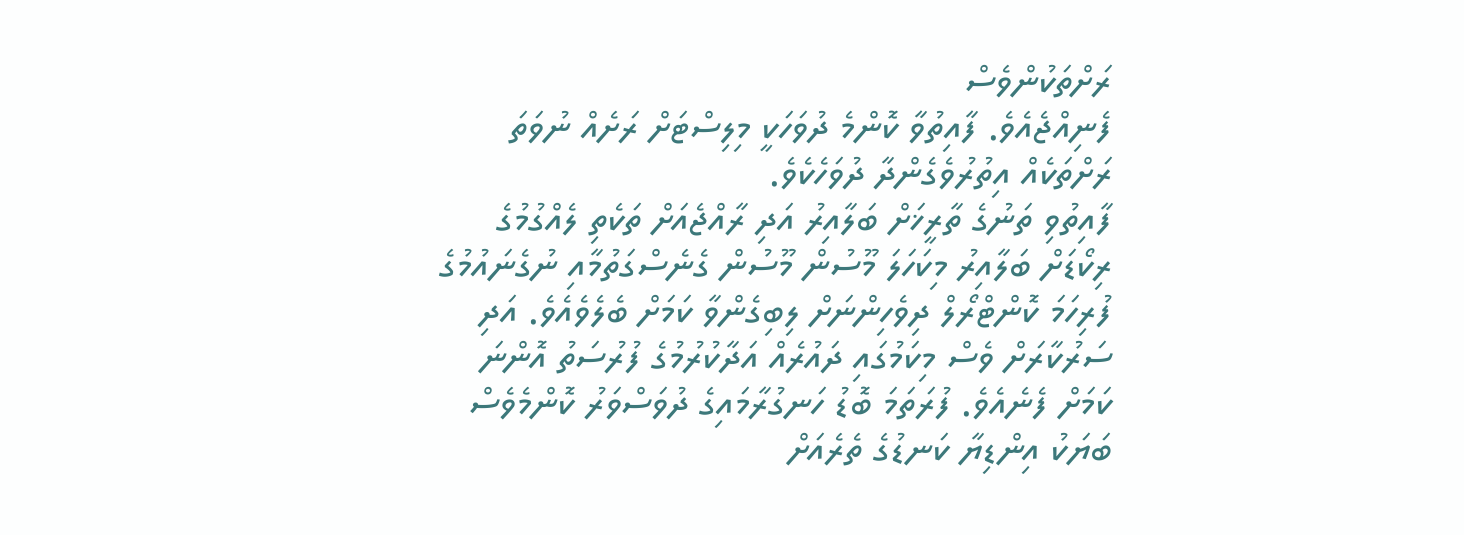ރަށްތަކުންވެސް
ފެނިއްޖެއެވެ. ފާއިތުވާ ކޮންމެ ދުވަހަކީ މިލިސްޓަށް ރަށެއް ނުވަތަ
ރަށްތަކެއް އިތުރުވެގެންދާ ދުވަހެކެވެ.
ފާއިތުވި ތަނުގެ ތާރީޚަށް ބަލާއިރު އަދި ރާއްޖެއަށް ތަކެތި ލެއްގުމުގެ
ރިކޯޑަށް ބަލާއިރު މިކަހަލަ މޫސުން މޫސުން ގެނެސްގަތުމާއި ނުގެނައުމުގެ
ފުރިހަމަ ކޮންޓްރޯލް ދިވެހިންނަށް ލިބިގެންވާ ކަމަށް ބެލެވެއެވެ. އަދި
ސަރުކާރަށް ވެސް މިކަމުގައި ދައުރެއް އަދާކުރުމުގެ ފުރުސަތު އޮންނަ
ކަމަށް ފެނެއެވެ. ފުރަތަމަ ބޮޑު ހަނގުރާމައިގެ ދުވަސްވަރު ކޮންމެވެސް
ބަޔަކު އިންޑިޔާ ކަނޑުގެ ތެރެއަށް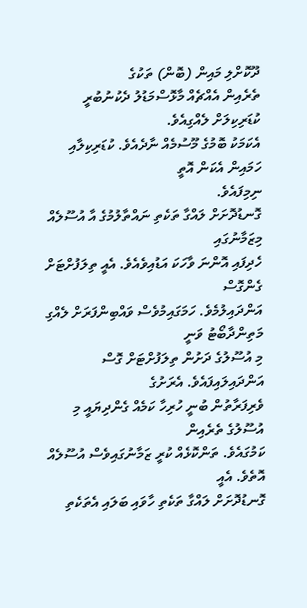ދޫކޮށްލި މައިން (ބޮން) ތަކުގެ
ތެރެއިން އެއްޗެއް މާޅޮސްމަޑުލު ދެކުނުބުރީ ކުޑަރިކިލަށް ލެއްގިއެވެ.
އެކަމަކު ބޮމުގެ މޫސުމެއް ނާދެއެވެ. ކުޑަރިކިލާއި ހަމައިން އެކަން އޮތީ
ނިމިފައެވެ.
ގޮނޑުދޮށަށް ލައްގާ ތަކެތި ނައްތާލުމުގެ އާ އުސޫލެއް މިޒަމާނުގައި
ހެދިފައި އޮންނަ ވާހަކަ އަޑުއިވެއެވެ. އެއީ ތިލަފުށްޓަށް ގެންގޮސް
އަންދައިލުމެވެ. ހަމަގައިމުވެސް ވައްބިންފަރަށް ލެއްގި މަތިންދާބޯޓު ވަނީ
މި އުސޫލުގެ ދަށުން ތިލަފުށްޓަށް ގޮސް އަންދައިލައިފައެވެ. އެރަށުގެ
ވެރިފަރާތުން ބުނީ ހުރިހާ ކަމެއް ގެންދިޔައީ މި އުސޫލުގެ ތެރެއިން
ކަމުގައެވެ. ތަންކޮޅެއް ކުރީ ޒަމާނުގައިވެސް އުސޫލެއް އޮތެވެ. އެއީ
ގޮނޑުދޮށަށް ލައްގާ ތަކެތި ހާވައި ބަލައި އެތަކެތި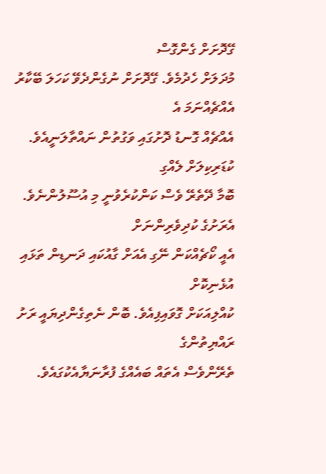ގޭދޮށަށް ގެންގޮސް
މުދަލަށް ހެދުމެވެ. ގޭދޮށަށް ނުގެންދެވޭ ކަހަލަ ބޭކާރު އެއްޗެއްނަމަ އެ
އެއްޗެއް ގޮނޑު ދޮށުގައި ވަގުތުން ނައްތާލަނީއެވެ. ކުޑަރިކިލަށް ލެއްގި
ބޮމާ ދޭތެރޭ ވެސް ކަންކުރެވުނީ މި އުސޫލުންނެވެ. އެރަށުގެ ކުދިވެރިންނަށް
އެއީ ކޯޗެއްކަން ނޭގި އެއަށް ގާއުކައި ދަނޑިން ތަޅައި އުޅެނިކޮށް
ކުއްލިއަކަށް ގޮވައިފިއެވެ. ބޮން ނެތިގެންދިޔައީ ރަށު ރައްޔިތުންގެ
ތެރޭންވެސް އެތައް ބައެއްގެ ފުރާނަޔާއެކުގައެވެ.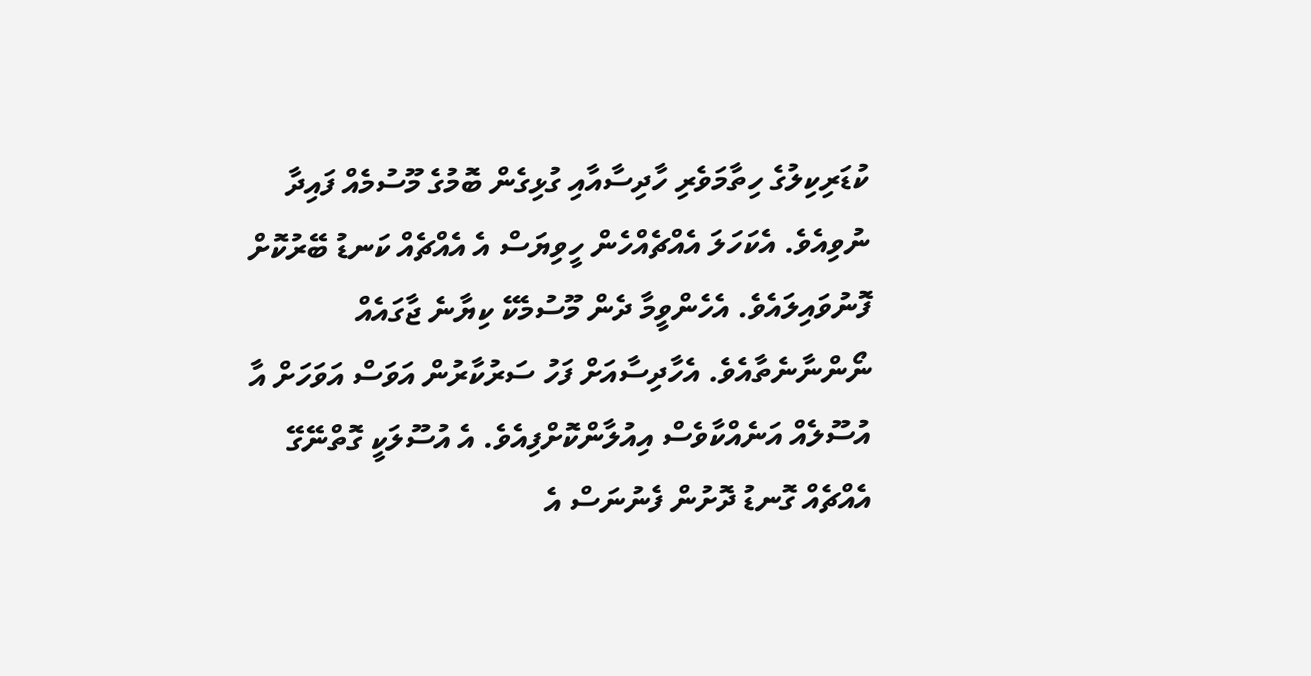ކުޑަރިކިލުގެ ހިތާމަވެރި ހާދިސާއާއި ގުޅިގެން ބޮމުގެ މޫސުމެއް ފައިދާ
ނުވިއެވެ. އެކަހަލަ އެއްޗެއްހެން ހީވިޔަސް އެ އެއްޗެއް ކަނޑު ބޭރުކޮށް
ފޮނުވައިލައެވެ. އެހެންވީމާ ދެން މޫސުމެކޭ ކިޔާނެ ޖާގައެއް
ނޯންނާނެތާއެވެ. އެހާދިސާއަށް ފަހު ސަރުކާރުން އަވަސް އަވަހަށް އާ
އުސޫލެއް އަނެއްކާވެސް އިއުލާންކޮށްފިއެވެ. އެ އުސޫލަކީ ގޮތްނޭގޭ
އެއްޗެއް ގޮނޑު ދޮށުން ފެނުނަސް އެ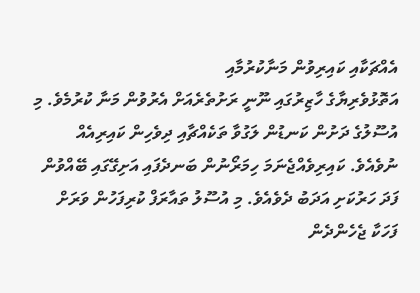އެއްޗަކާއި ކައިރިވުން މަނާކުރުމާއި
އަތޮޅުވެރިޔާގެ ހާޒިރުގައި ނޫނީ ރަށުތެރެއަށް އެރުވުން މަނާ ކުރުމެވެ. މި
އުސޫލުގެ ދަށުން ކަނޑުން ލަގުވާ ތަކެއްޗާއި ދިވެހިން ކައިރިއެއް
ނުވެއެވެ. ކައިރިވެއްޖެނަމަ ހިމަރޯނުން ބަނދެފައި އަށިގޭގައި ބޭއްވުން
ފަދަ ހަރުކަށި އަދަބު ދެވެއެވެ. މި އުސޫލު ތައާރަފް ކުރިފަހުން ވަރަށް
ފަހަކާ ޖެހެންދެން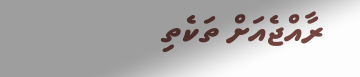ރާއްޖެއަށް ތަކެތި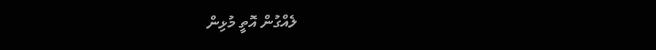ލެއްގުން އޮތީ މުޅިން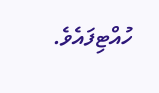ހުއްޓިފައެވެ.